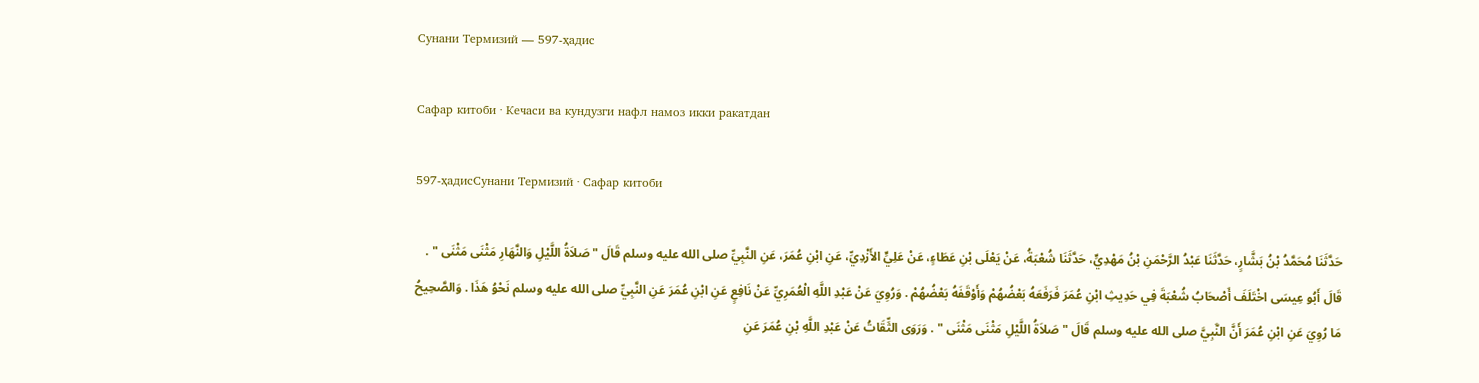Сунани Термизий — 597-ҳадис

Сафар китоби · Кечаси ва кундузги нафл намоз икки ракатдан

597-ҳадисСунани Термизий · Сафар китоби

حَدَّثَنَا مُحَمَّدُ بْنُ بَشَّارٍ، حَدَّثَنَا عَبْدُ الرَّحْمَنِ بْنُ مَهْدِيٍّ، حَدَّثَنَا شُعْبَةُ، عَنْ يَعْلَى بْنِ عَطَاءٍ، عَنْ عَلِيٍّ الأَزْدِيِّ، عَنِ ابْنِ عُمَرَ، عَنِ النَّبِيِّ صلى الله عليه وسلم قَالَ " صَلاَةُ اللَّيْلِ وَالنَّهَارِ مَثْنَى مَثْنَى " . قَالَ أَبُو عِيسَى اخْتَلَفَ أَصْحَابُ شُعْبَةَ فِي حَدِيثِ ابْنِ عُمَرَ فَرَفَعَهُ بَعْضُهُمْ وَأَوْقَفَهُ بَعْضُهُمْ . وَرُوِيَ عَنْ عَبْدِ اللَّهِ الْعُمَرِيِّ عَنْ نَافِعٍ عَنِ ابْنِ عُمَرَ عَنِ النَّبِيِّ صلى الله عليه وسلم نَحْوُ هَذَا . وَالصَّحِيحُ مَا رُوِيَ عَنِ ابْنِ عُمَرَ أَنَّ النَّبِيَّ صلى الله عليه وسلم قَالَ " صَلاَةُ اللَّيْلِ مَثْنَى مَثْنَى " . وَرَوَى الثِّقَاتُ عَنْ عَبْدِ اللَّهِ بْنِ عُمَرَ عَنِ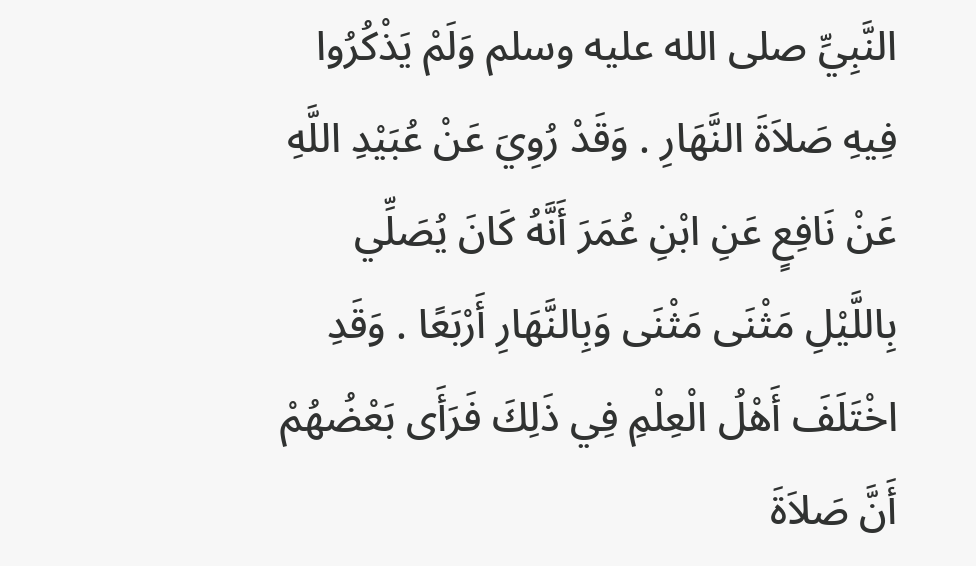النَّبِيِّ صلى الله عليه وسلم وَلَمْ يَذْكُرُوا فِيهِ صَلاَةَ النَّهَارِ . وَقَدْ رُوِيَ عَنْ عُبَيْدِ اللَّهِ عَنْ نَافِعٍ عَنِ ابْنِ عُمَرَ أَنَّهُ كَانَ يُصَلِّي بِاللَّيْلِ مَثْنَى مَثْنَى وَبِالنَّهَارِ أَرْبَعًا . وَقَدِ اخْتَلَفَ أَهْلُ الْعِلْمِ فِي ذَلِكَ فَرَأَى بَعْضُهُمْ أَنَّ صَلاَةَ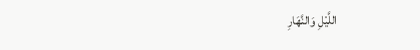اللَّيْلِ وَالنَّهَارِ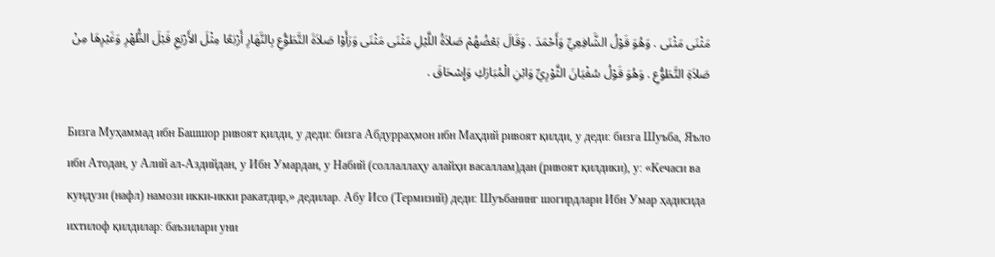مَثْنَى مَثْنَى . وَهُوَ قَوْلُ الشَّافِعِيِّ وَأَحْمَدَ . وَقَالَ بَعْضُهُمْ صَلاَةُ اللَّيْلِ مَثْنَى مَثْنَى وَرَأَوْا صَلاَةَ التَّطَوُّعِ بِالنَّهَارِ أَرْبَعًا مِثْلَ الأَرْبَعِ قَبْلَ الظُّهْرِ وَغَيْرِهَا مِنْ صَلاَةِ التَّطَوُّعِ . وَهُوَ قَوْلُ سُفْيَانَ الثَّوْرِيِّ وَابْنِ الْمُبَارَكِ وَإِسْحَاقَ .

Бизга Муҳаммад ибн Башшор ривоят қилди, у деди: бизга Абдурраҳмон ибн Маҳдий ривоят қилди, у деди: бизга Шуъба, Яъло ибн Атодан, у Алий ал-Аздийдан, у Ибн Умардан, у Набий (соллаллаҳу алайҳи васаллам)дан (ривоят қилдики), у: «Кечаси ва кундузи (нафл) намози икки-икки ракатдир,» дедилар. Абу Исо (Термизий) деди: Шуъбанинг шогирдлари Ибн Умар ҳадисида ихтилоф қилдилар: баъзилари уни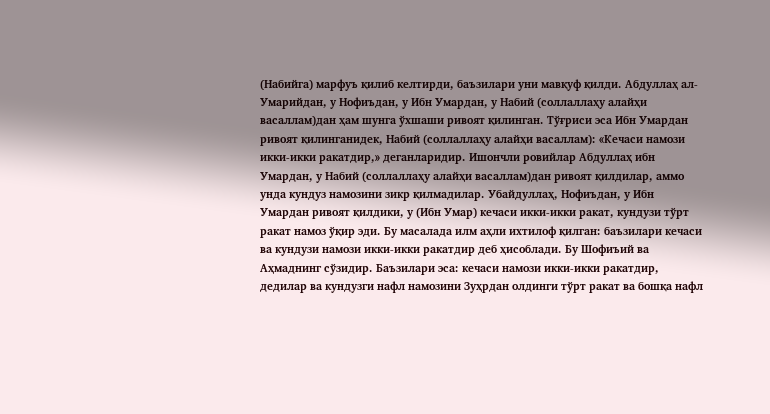(Набийга) марфуъ қилиб келтирди, баъзилари уни мавқуф қилди. Абдуллаҳ ал-Умарийдан, у Нофиъдан, у Ибн Умардан, у Набий (соллаллаҳу алайҳи васаллам)дан ҳам шунга ўхшаши ривоят қилинган. Тўғриси эса Ибн Умардан ривоят қилинганидек, Набий (соллаллаҳу алайҳи васаллам): «Кечаси намози икки-икки ракатдир,» деганларидир. Ишончли ровийлар Абдуллаҳ ибн Умардан, у Набий (соллаллаҳу алайҳи васаллам)дан ривоят қилдилар, аммо унда кундуз намозини зикр қилмадилар. Убайдуллаҳ, Нофиъдан, у Ибн Умардан ривоят қилдики, у (Ибн Умар) кечаси икки-икки ракат, кундузи тўрт ракат намоз ўқир эди. Бу масалада илм аҳли ихтилоф қилган: баъзилари кечаси ва кундузи намози икки-икки ракатдир деб ҳисоблади. Бу Шофиъий ва Аҳмаднинг сўзидир. Баъзилари эса: кечаси намози икки-икки ракатдир, дедилар ва кундузги нафл намозини Зуҳрдан олдинги тўрт ракат ва бошқа нафл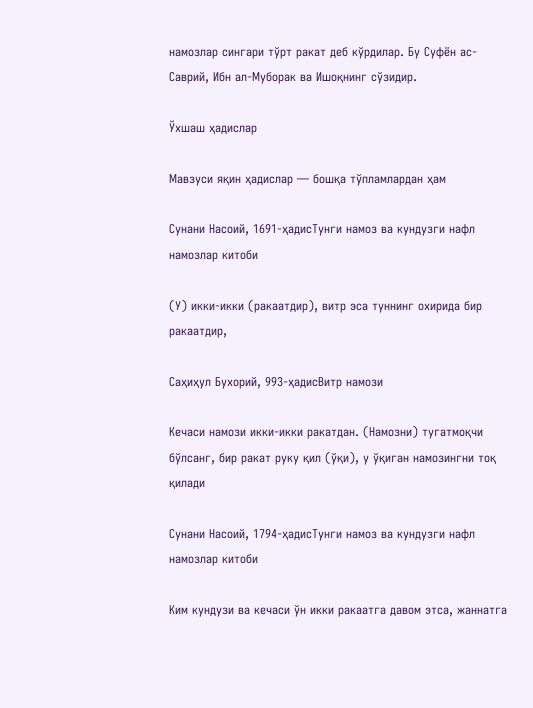намозлар сингари тўрт ракат деб кўрдилар. Бу Суфён ас-Саврий, Ибн ал-Муборак ва Ишоқнинг сўзидир.

Ўхшаш ҳадислар

Мавзуси яқин ҳадислар — бошқа тўпламлардан ҳам

Сунани Насоий, 1691-ҳадисТунги намоз ва кундузги нафл намозлар китоби

(У) икки-икки (ракаатдир), витр эса туннинг охирида бир ракаатдир,

Саҳиҳул Бухорий, 993-ҳадисВитр намози

Кечаси намози икки-икки ракатдан. (Намозни) тугатмоқчи бўлсанг, бир ракат руку қил (ўқи), у ўқиган намозингни тоқ қилади

Сунани Насоий, 1794-ҳадисТунги намоз ва кундузги нафл намозлар китоби

Ким кундузи ва кечаси ўн икки ракаатга давом этса, жаннатга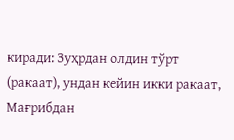киради: Зуҳрдан олдин тўрт (ракаат), ундан кейин икки ракаат, Мағрибдан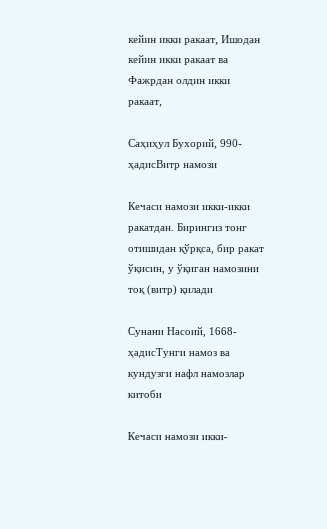кейин икки ракаат, Ишодан кейин икки ракаат ва Фажрдан олдин икки ракаат,

Саҳиҳул Бухорий, 990-ҳадисВитр намози

Кечаси намози икки-икки ракатдан. Бирингиз тонг отишидан қўрқса, бир ракат ўқисин, у ўқиган намозини тоқ (витр) қилади

Сунани Насоий, 1668-ҳадисТунги намоз ва кундузги нафл намозлар китоби

Кечаси намози икки-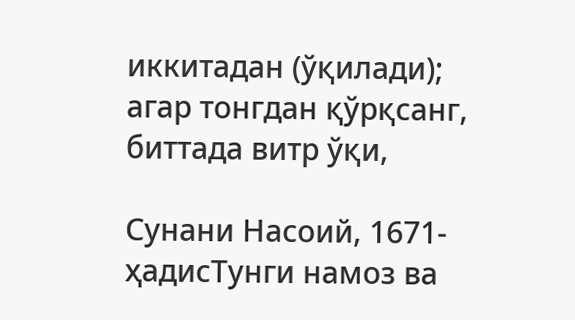иккитадан (ўқилади); агар тонгдан қўрқсанг, биттада витр ўқи,

Сунани Насоий, 1671-ҳадисТунги намоз ва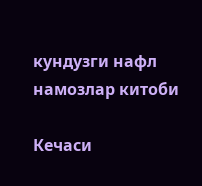кундузги нафл намозлар китоби

Кечаси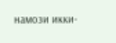намози икки-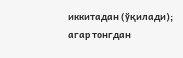иккитадан (ўқилади); агар тонгдан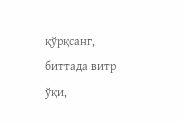қўрқсанг, биттада витр ўқи,